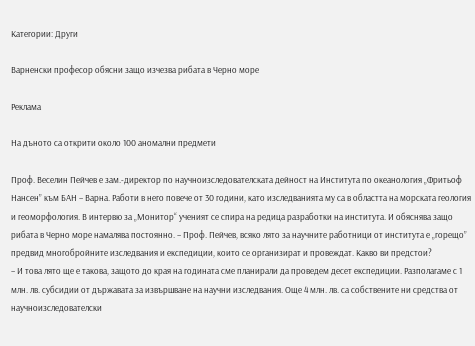Категории: Други

Варненски професор обясни защо изчезва рибата в Черно море

Реклама

На дъното са открити около 100 аномални предмети

Проф. Веселин Пейчев е зам.-директор по научноизследователската дейност на Института по океанология „Фритьоф Нансен” към БАН – Варна. Работи в него повече от 30 години, като изследванията му са в областта на морската геология и геоморфология. В интервю за „Монитор“ ученият се спира на редица разработки на института. И обяснява защо рибата в Черно море намалява постоянно. – Проф. Пейчев, всяко лято за научните работници от института е „горещо” предвид многобройните изследвания и експедиции, които се организират и провеждат. Какво ви предстои?
– И това лято ще е такова, защото до края на годината сме планирали да проведем десет експедиции. Разполагаме с 1 млн. лв. субсидии от държавата за извършване на научни изследвания. Още 4 млн. лв. са собствените ни средства от научноизследователски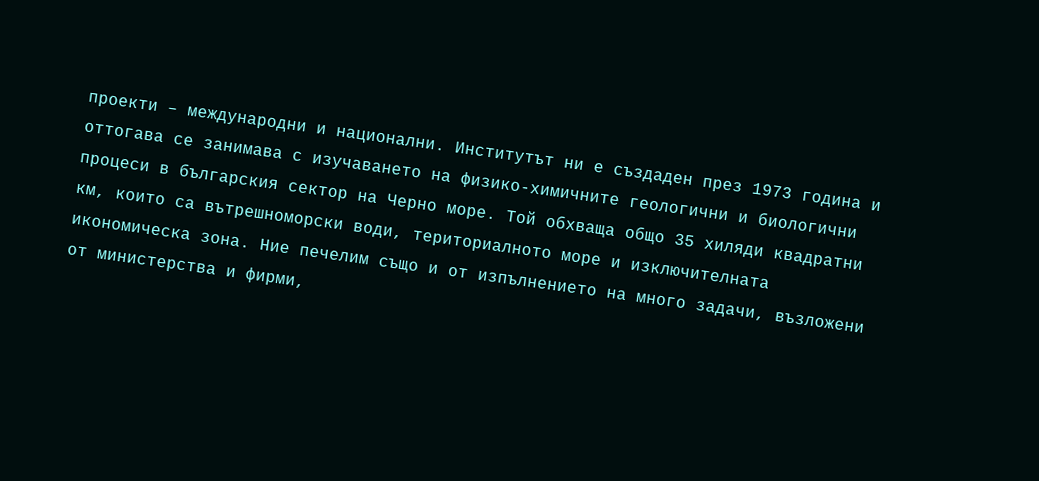проекти – международни и национални. Институтът ни е създаден през 1973 година и оттогава се занимава с изучаването на физико-химичните геологични и биологични процеси в българския сектор на Черно море. Той обхваща общо 35 хиляди квадратни км, които са вътрешноморски води, териториалното море и изключителната икономическа зона. Ние печелим също и от изпълнението на много задачи, възложени от министерства и фирми,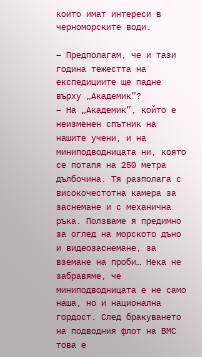които имат интереси в черноморските води.

– Предполагам, че и тази година тежестта на експедициите ще падне върху „Академик”?
– На „Академик”, който е неизменен спътник на нашите учени, и на миниподводницата ни, която се потапя на 250 метра дълбочина. Тя разполага с високочестотна камера за заснемане и с механична ръка. Ползваме я предимно за оглед на морското дъно и видеозаснемане, за вземане на проби… Нека не забравяме, че миниподводницата е не само наша, но и национална гордост. След бракуването на подводния флот на ВМС това е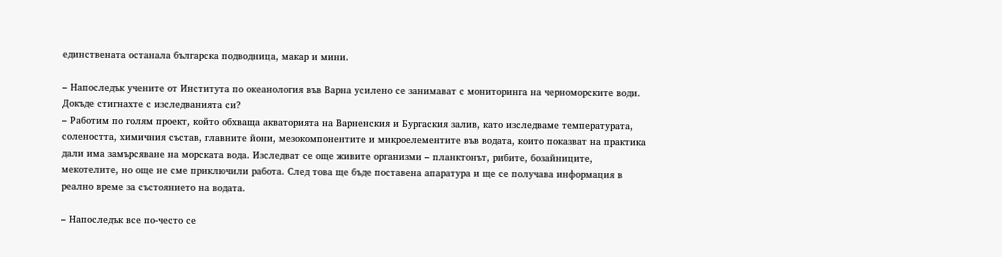единствената останала българска подводница, макар и мини.

– Напоследък учените от Института по океанология във Варна усилено се занимават с мониторинга на черноморските води. Докъде стигнахте с изследванията си?
– Работим по голям проект, който обхваща акваторията на Варненския и Бургаския залив, като изследваме температурата, солеността, химичния състав, главните йони, мезокомпонентите и микроелементите във водата, които показват на практика дали има замърсяване на морската вода. Изследват се още живите организми – планктонът, рибите, бозайниците, мекотелите, но още не сме приключили работа. След това ще бъде поставена апаратура и ще се получава информация в реално време за състоянието на водата.

– Напоследък все по-често се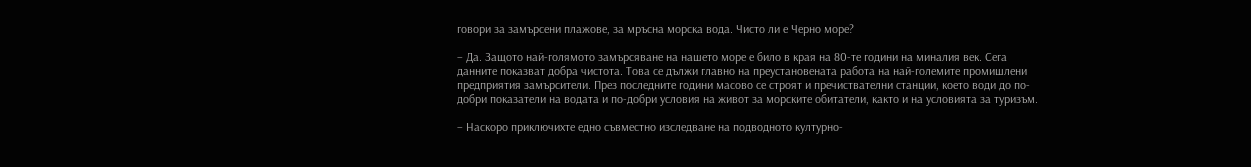говори за замърсени плажове, за мръсна морска вода. Чисто ли е Черно море?

– Да. Защото най-голямото замърсяване на нашето море е било в края на 80-те години на миналия век. Сега данните показват добра чистота. Това се дължи главно на преустановената работа на най-големите промишлени предприятия замърсители. През последните години масово се строят и пречиствателни станции, което води до по-добри показатели на водата и по-добри условия на живот за морските обитатели, както и на условията за туризъм.

– Наскоро приключихте едно съвместно изследване на подводното културно-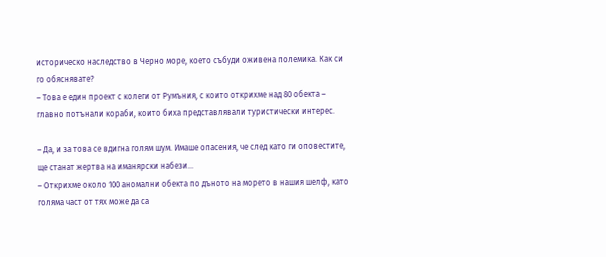историческо наследство в Черно море, което събуди оживена полемика. Как си го обяснявате?
– Това е един проект с колеги от Румъния, с които открихме над 80 обекта – главно потънали кораби, които биха представлявали туристически интерес.

– Да, и за това се вдигна голям шум. Имаше опасения, че след като ги оповестите, ще станат жертва на иманярски набези…
– Открихме около 100 аномални обекта по дъното на морето в нашия шелф, като голяма част от тях може да са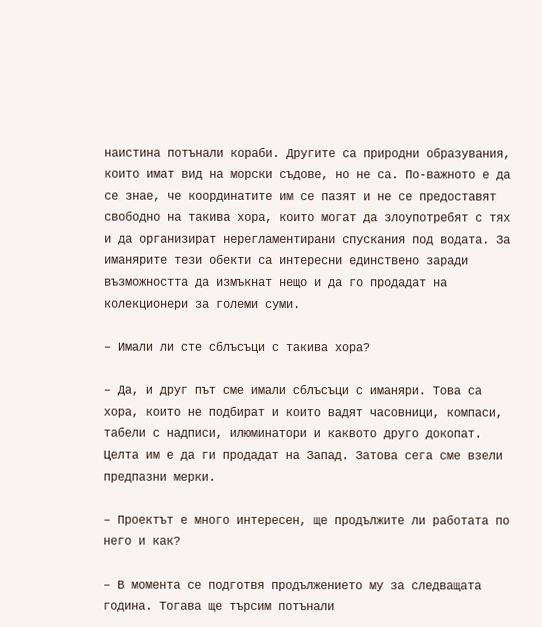наистина потънали кораби. Другите са природни образувания, които имат вид на морски съдове, но не са. По-важното е да се знае, че координатите им се пазят и не се предоставят свободно на такива хора, които могат да злоупотребят с тях и да организират нерегламентирани спускания под водата. За иманярите тези обекти са интересни единствено заради възможността да измъкнат нещо и да го продадат на колекционери за големи суми.

– Имали ли сте сблъсъци с такива хора?

– Да, и друг път сме имали сблъсъци с иманяри. Това са хора, които не подбират и които вадят часовници, компаси, табели с надписи, илюминатори и каквото друго докопат. Целта им е да ги продадат на Запад. Затова сега сме взели предпазни мерки.

– Проектът е много интересен, ще продължите ли работата по него и как?

– В момента се подготвя продължението му за следващата година. Тогава ще търсим потънали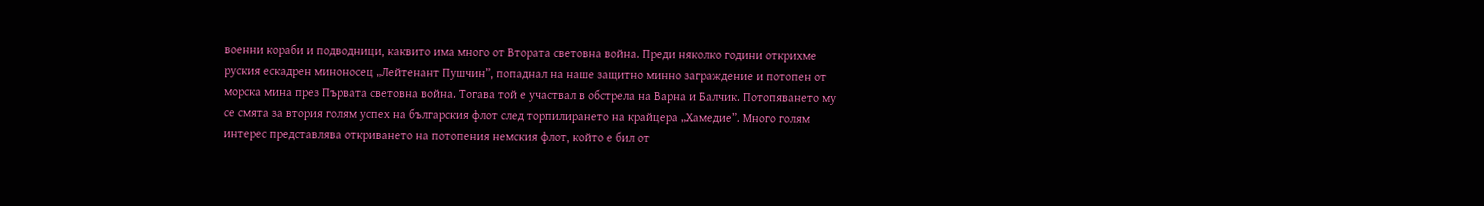военни кораби и подводници, каквито има много от Втората световна война. Преди няколко години открихме руския ескадрен миноносец „Лейтенант Пушчин”, попаднал на наше защитно минно заграждение и потопен от морска мина през Първата световна война. Тогава той е участвал в обстрела на Варна и Балчик. Потопяването му се смята за втория голям успех на българския флот след торпилирането на крайцера „Хамедие”. Много голям интерес представлява откриването на потопения немския флот, който е бил от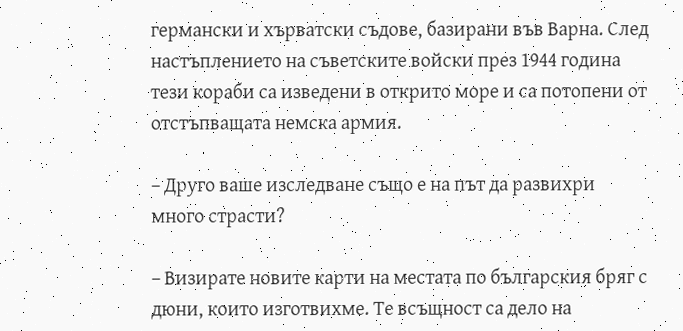германски и хърватски съдове, базирани във Варна. След настъплението на съветските войски през 1944 година тези кораби са изведени в открито море и са потопени от отстъпващата немска армия.

– Друго ваше изследване също е на път да развихри много страсти?

– Визирате новите карти на местата по българския бряг с дюни, които изготвихме. Те всъщност са дело на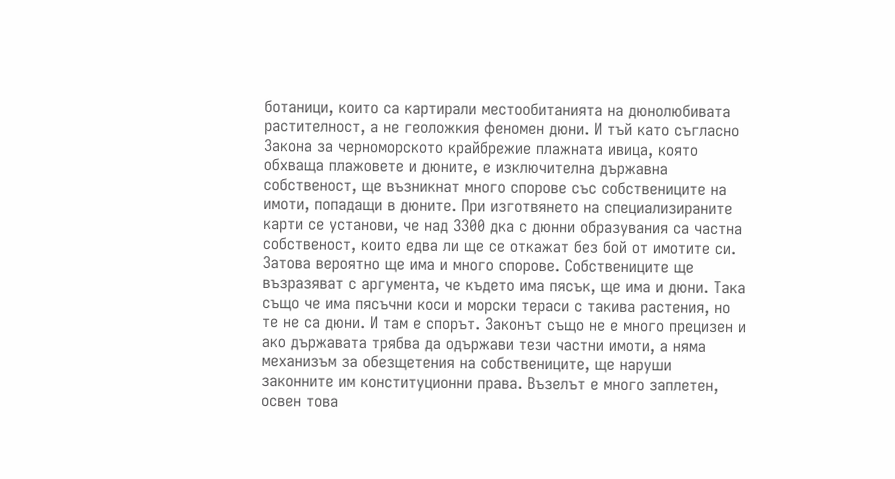ботаници, които са картирали местообитанията на дюнолюбивата растителност, а не геоложкия феномен дюни. И тъй като съгласно Закона за черноморското крайбрежие плажната ивица, която обхваща плажовете и дюните, е изключителна държавна собственост, ще възникнат много спорове със собствениците на имоти, попадащи в дюните. При изготвянето на специализираните карти се установи, че над 3300 дка с дюнни образувания са частна собственост, които едва ли ще се откажат без бой от имотите си. Затова вероятно ще има и много спорове. Собствениците ще възразяват с аргумента, че където има пясък, ще има и дюни. Така също че има пясъчни коси и морски тераси с такива растения, но те не са дюни. И там е спорът. Законът също не е много прецизен и ако държавата трябва да одържави тези частни имоти, а няма механизъм за обезщетения на собствениците, ще наруши законните им конституционни права. Възелът е много заплетен, освен това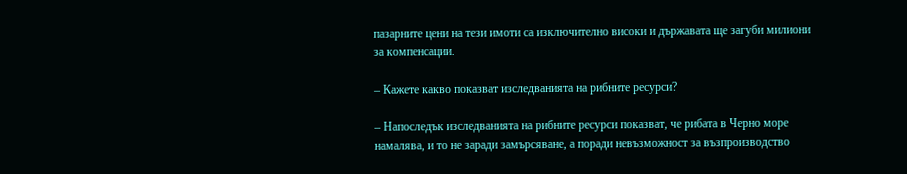пазарните цени на тези имоти са изключително високи и държавата ще загуби милиони за компенсации.

– Кажете какво показват изследванията на рибните ресурси?

– Напоследък изследванията на рибните ресурси показват, че рибата в Черно море намалява, и то не заради замърсяване, а поради невъзможност за възпроизводство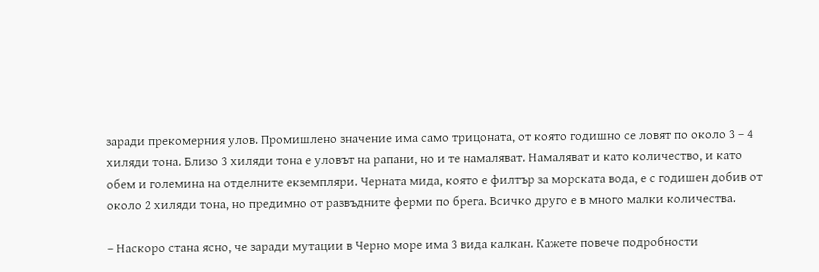заради прекомерния улов. Промишлено значение има само трицоната, от която годишно се ловят по около 3 – 4 хиляди тона. Близо 3 хиляди тона е уловът на рапани, но и те намаляват. Намаляват и като количество, и като обем и големина на отделните екземпляри. Черната мида, която е филтър за морската вода, е с годишен добив от около 2 хиляди тона, но предимно от развъдните ферми по брега. Всичко друго е в много малки количества.

– Наскоро стана ясно, че заради мутации в Черно море има 3 вида калкан. Кажете повече подробности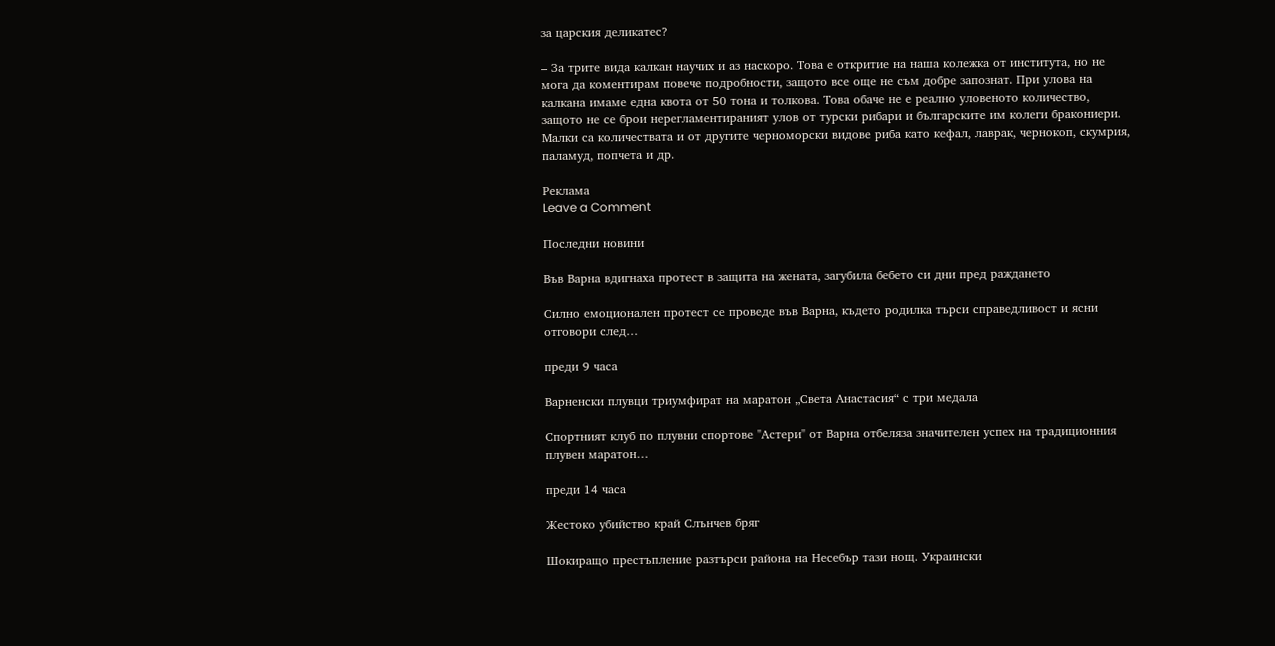за царския деликатес?

– За трите вида калкан научих и аз наскоро. Това е откритие на наша колежка от института, но не мога да коментирам повече подробности, защото все още не съм добре запознат. При улова на калкана имаме една квота от 50 тона и толкова. Това обаче не е реално уловеното количество, защото не се брои нерегламентираният улов от турски рибари и българските им колеги бракониери. Малки са количествата и от другите черноморски видове риба като кефал, лаврак, чернокоп, скумрия, паламуд, попчета и др.

Реклама
Leave a Comment

Последни новини

Във Варна вдигнаха протест в защита на жената, загубила бебето си дни пред раждането

Силно емоционален протест се проведе във Варна, където родилка търси справедливост и ясни отговори след…

преди 9 часа

Варненски плувци триумфират на маратон „Света Анастасия“ с три медала

Спортният клуб по плувни спортове "Астери" от Варна отбеляза значителен успех на традиционния плувен маратон…

преди 14 часа

Жестоко убийство край Слънчев бряг

Шокиращо престъпление разтърси района на Несебър тази нощ. Украински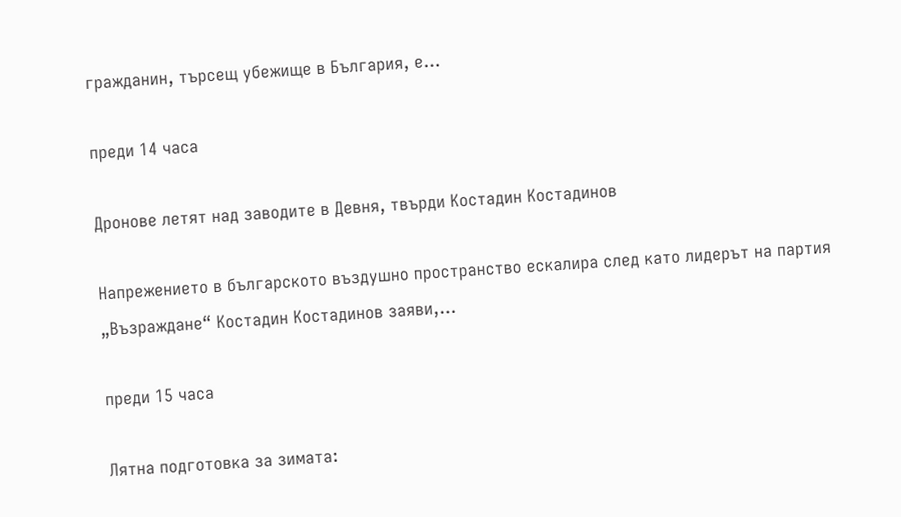гражданин, търсещ убежище в България, е…

преди 14 часа

Дронове летят над заводите в Девня, твърди Костадин Костадинов

Напрежението в българското въздушно пространство ескалира след като лидерът на партия „Възраждане“ Костадин Костадинов заяви,…

преди 15 часа

Лятна подготовка за зимата: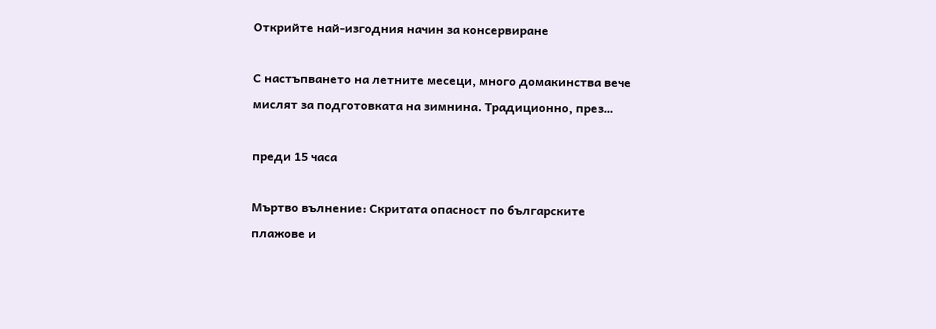Открийте най-изгодния начин за консервиране

С настъпването на летните месеци, много домакинства вече мислят за подготовката на зимнина. Традиционно, през…

преди 15 часа

Мъртво вълнение: Скритата опасност по българските плажове и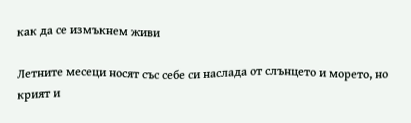как да се измъкнем живи

Летните месеци носят със себе си наслада от слънцето и морето, но крият и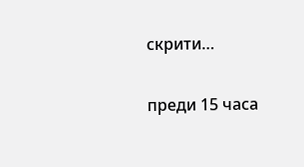скрити…

преди 15 часа